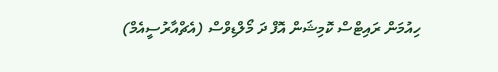ހިއުމަން ރައިޓްސް ކޮމިޝަން އޮފް ދަ މޯލްޑިވްސް (އެޗްއާރުސީއެމް)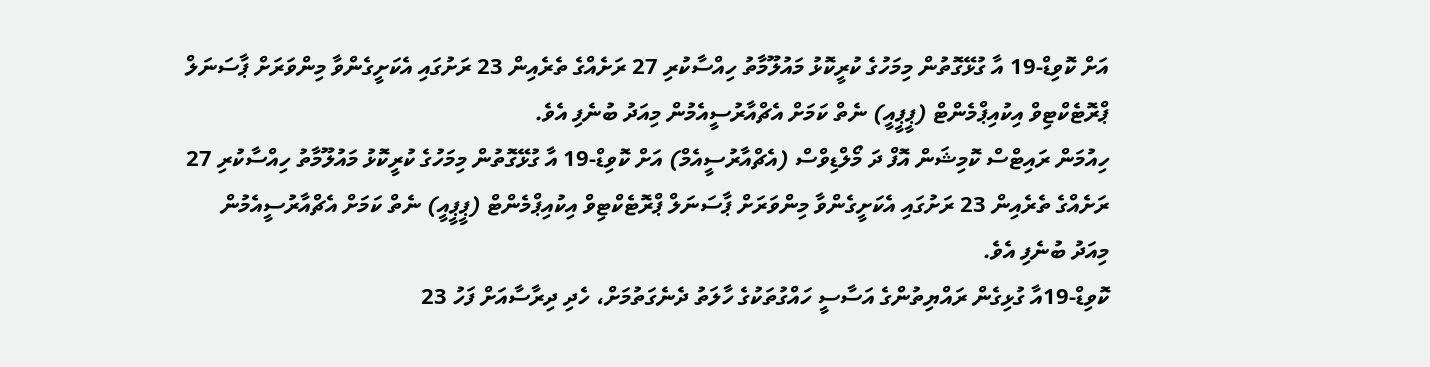އަށް ކޮވިޑް-19 އާ ގުޅޭގޮތުން މިމަހުގެ ކުރީކޮޅު މައުލޫމާތު ހިއްސާކުރި 27 ރަށެއްގެ ތެރެއިން 23 ރަށުގައި އެކަށީގެންވާ މިންވަރަށް ޕާސަނަލް ޕްރޮޓެކްޓިވް އިކުއިޕްމެންޓް (ޕީޕީއީ) ނެތް ކަމަށް އެޗްއާރުސީއެމުން މިއަދު ބުނެފި އެވެ.
ހިއުމަން ރައިޓްސް ކޮމިޝަން އޮފް ދަ މޯލްޑިވްސް (އެޗްއާރުސީއެމް) އަށް ކޮވިޑް-19 އާ ގުޅޭގޮތުން މިމަހުގެ ކުރީކޮޅު މައުލޫމާތު ހިއްސާކުރި 27 ރަށެއްގެ ތެރެއިން 23 ރަށުގައި އެކަށީގެންވާ މިންވަރަށް ޕާސަނަލް ޕްރޮޓެކްޓިވް އިކުއިޕްމެންޓް (ޕީޕީއީ) ނެތް ކަމަށް އެޗްއާރުސީއެމުން މިއަދު ބުނެފި އެވެ.
ކޮވިޑް-19އާ ގުޅިގެން ރައްޔިތުންގެ އަސާސީ ހައްގުތަކުގެ ހާލަތު ދެނެގަތުމަށް، ހެދި ދިރާސާއަށް ފަހު 23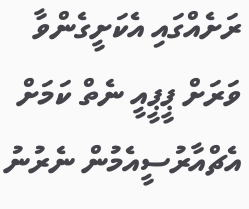ރަށެއްގައި އެކަށީގެންވާ ވަރަށް ޕީޕީއީ ނެތް ކަމަށް އެޗްއާރުސީއެމުން ނެރުނު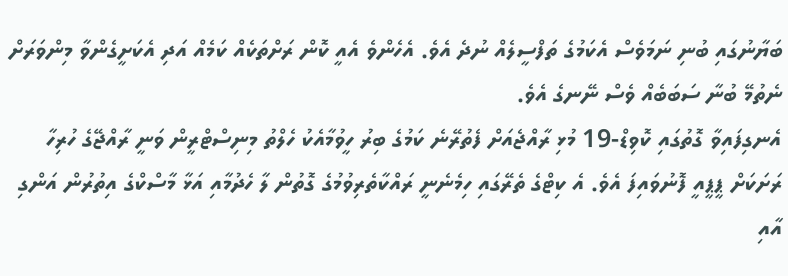ބަޔާނުގައި ބުނި ނަމަވެސް އެކަމުގެ ތަފްސީލެއް ނުދެ އެވެ. އެހެންވެ އެއީ ކޮން ރަށްތަކެއް ކަމެއް އަދި އެކަށީގެންވާ މިންވަރަށް ނެތުމޭ ބުނާ ސަބަބެއް ވެސް ނޭނގެ އެވެ.
އެނގިފައިވާ ގޮތުގައި ކޮވިޑް-19 މުޅި ރާއްޖެއަށް ފެތުރޭނެ ކަމުގެ ބިރު ހީވުމާއެކު ހެލްތު މިނިސްޓްރީން ވަނީ ރާއްޖޭގެ ހުރިހާ ރަށަކަށް ޕީޕީއީ ފޮނުވައިފަ އެވެ. އެ ކިޓްގެ ތެރޭގައި ހިމެނެނީ ރައްކާތެރިވުމުގެ ގޮތުން ލާ ހެދުމާއި އަޅާ މާސްކްގެ އިތުރުން އަންގި އާއި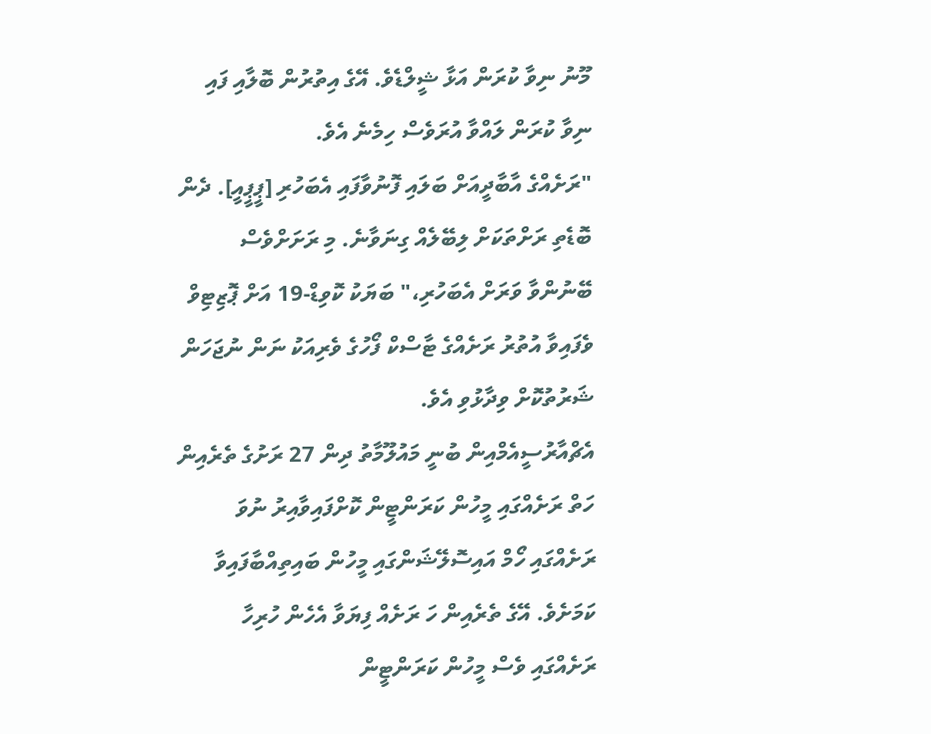މޫނު ނިވާ ކުރަން އަޅާ ޝީލްޑެވެ. އޭގެ އިތުރުން ބޮލާއި ފައި ނިވާ ކުރަން ލައްވާ އުރަވެސް ހިމެނެ އެވެ.
"ރަށެއްގެ އާބާދީއަށް ބަލައި ފޮނުވާފައި އެބަހުރި [ޕީޕީއީ]. ދެން ބޮޑެތި ރަށްތަކަށް ލިބޭލެއް ގިނަވާނެ. މި ރަށަށްވެސް ބޭނުންވާ ވަރަށް އެބަހުރި،" ބަޔަކު ކޮވިޑް-19 އަށް ޕޮޒިޓިވް ވެފައިވާ އުތުރު ރަށެއްގެ ޓާސްކް ފޯހުގެ ވެރިއަކު ނަން ނުޖަހަން ޝަރުތުކޮށް ވިދާޅުވި އެވެ.
އެޗްއާރުސީއެމްއިން ބުނީ މައުލޫމާތު ދިން 27 ރަށުގެ ތެރެއިން ހަތް ރަށެއްގައި މީހުން ކަރަންޓީން ކޮށްފައިވާއިރު ނުވަ ރަށެއްގައި ހޯމް އައިސޮލޭޝަންގައި މީހުން ބައިތިއްބާފައިވާ ކަމަށެވެ. އޭގެ ތެރެއިން ހަ ރަށެއް ފިޔަވާ އެހެން ހުރިހާ ރަށެއްގައި ވެސް މީހުން ކަރަންޓީން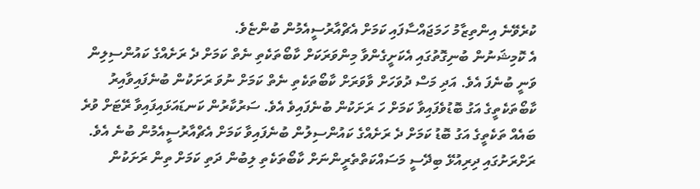ކުރެވޭނެ އިންތިޒާމު ހަމަޖައްސާފައި ކަމަށް އެޗްއާރުސީއެމުން ބުންޏެވެ.
އެ ކޮމިޝަނުން ބުނިގޮތުގައި އެކަށީގެންވާ މިންވަރަކަށް ކާބޯތަކެތި ނެތް ކަމަށް ދެ ރަށެއްގެ ކައުންސިލިން ވަނީ ބުނެފަ އެވެ. އަދި މަސް ދުވަހަށް ވާވަރަށް ކާބޯތަކެތި ނެތް ކަމަށް ނުވަ ރަށަކުން ބުނެފައިވާއިރު ކާބޯތަކެތީގެ އަގު ބޮޑުވެފައިވާ ކަމަށް ހަ ރަށަކުން ބުނެފައިވެ އެވެ. ސަރުކާރުން ކަނޑައަޅައިފައިވާ ރޭޓަށް ވުރެ ބައެއް ތަކެތީގެ އަގު ބޮޑު ކަމަށް ދެ ރަށެއްގެ ކައުންސިލުން ބުނެފައިވާ ކަމަށް އެޗްއާރުސީއެމުން ބުނެ އެވެ.
ރަށްރަށުގައި ދިރިއުޅޭ ބިދޭސީ މަސައްކަތްތެރީންނަށް ކާބޯތަކެތި ލިބުން ދަތި ކަމަށް ތިން ރަށަކުން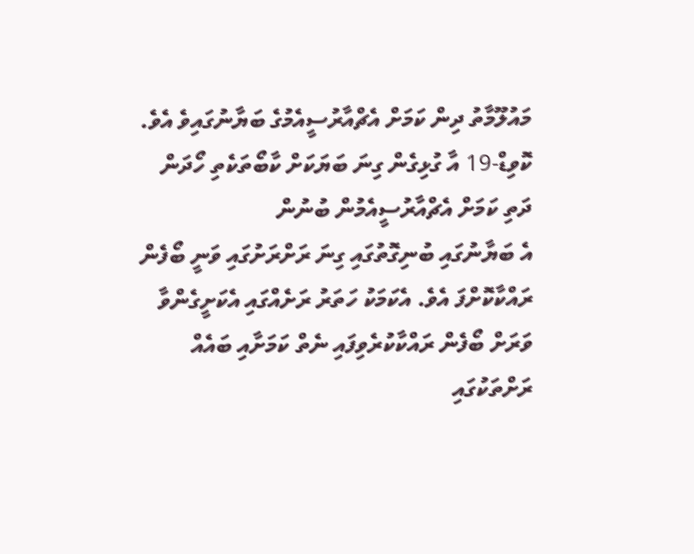މައުލޫމާތު ދިން ކަމަށް އެޗްއާރުސީއެމުގެ ބަޔާނުގައިވެ އެވެ.
ކޮވިޑް-19 އާ ގުޅިގެން ގިނަ ބަޔަކަށް ކާބޯތަކެތި ހޯދަން ދަތި ކަމަށް އެޗްއާރުސީއެމުން ބުނުން
އެ ބަޔާނުގައި ބުނިގޮތުގައި ގިނަ ރަށްރަށުގައި ވަނީ ބޯފެން ރައްކާކޮށްފަ އެވެ. އެކަމަކު ހަތަރު ރަށެއްގައި އެކަށީގެންވާ ވަރަށް ބޯފެން ރައްކާކުރެވިފައި ނެތް ކަމަށާއި ބައެއް ރަށްތަކުގައި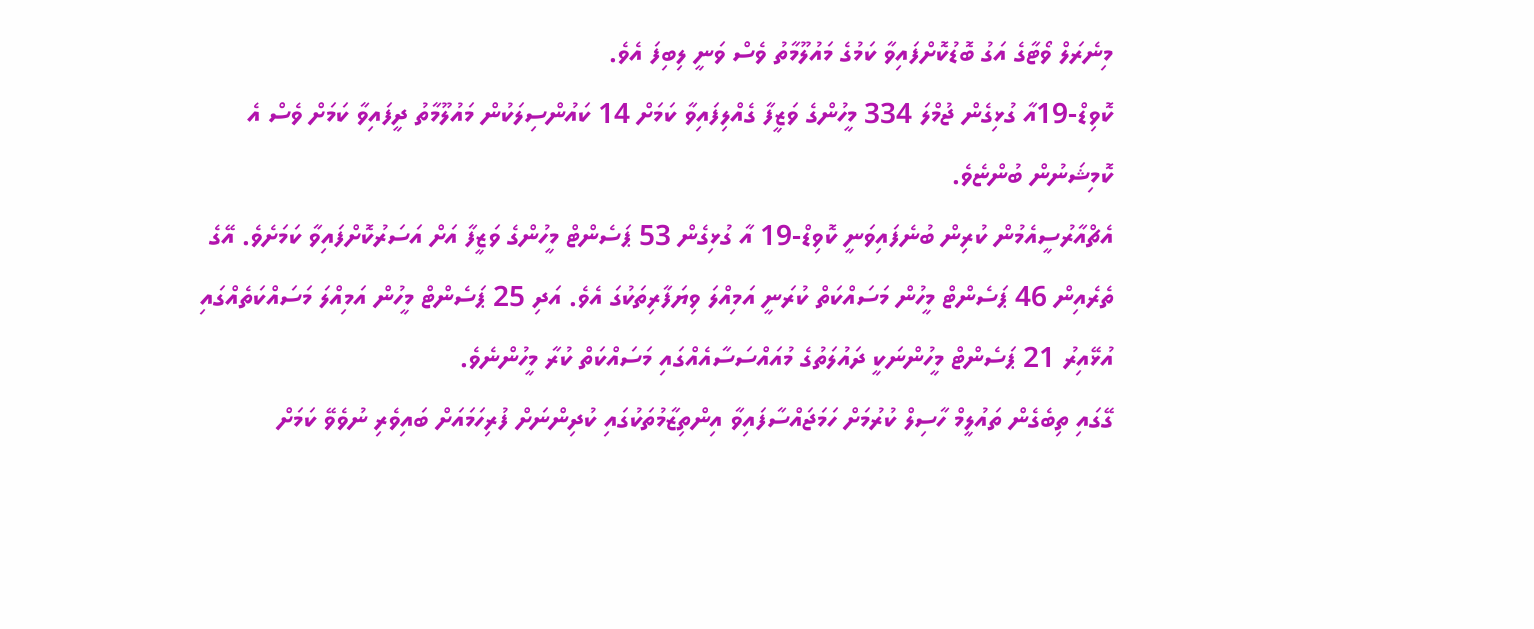މިނެރަލް ވޯޓާގެ އަގު ބޮޑުކޮށްފައިވާ ކަމުގެ މައުލޫމާތު ވެސް ވަނީ ލިބިފަ އެވެ.
ކޮވިޑް-19އާ ގުޅިގެން ޖުމްލަ 334 މީހުންގެ ވަޒީފާ ގެއްލިފައިވާ ކަމަށް 14 ކައުންސިލަކުން މައުލޫމާތު ދީފައިވާ ކަމަށް ވެސް އެ ކޮމިޝަނުން ބުންޏެވެ.
އެޗްއާރުސީއެމުން ކުރިން ބުނެފައިވަނީ ކޮވިޑް-19 އާ ގުޅިގެން 53 ޕަސެންޓް މީހުންގެ ވަޒީފާ އަށް އަސަރުކޮށްފައިވާ ކަމަށެވެ. އޭގެ ތެރެއިން 46 ޕަސެންޓް މީހުން މަސައްކަތް ކުރަނީ އަމިއްލަ ވިޔަފާރިތަކުގަ އެވެ. އަދި 25 ޕަސެންޓް މީހުން އަމިއްލަ މަސައްކަތެއްގައި އުޅޭއިރު 21 ޕަސެންޓް މީހުންނަކީ ދައުލަތުގެ މުއައްސަސާއެއްގައި މަސައްކަތް ކުރާ މީހުންނެވެ.
ގޭގައި ތިބެގެން ތައުލީމް ހާސިލް ކުރުމަށް ހަމަޖައްސާފައިވާ އިންތިޒާމުތަކުގައި ކުދިންނަށް ފުރިހަމައަށް ބައިވެރި ނުވެވޭ ކަމަށް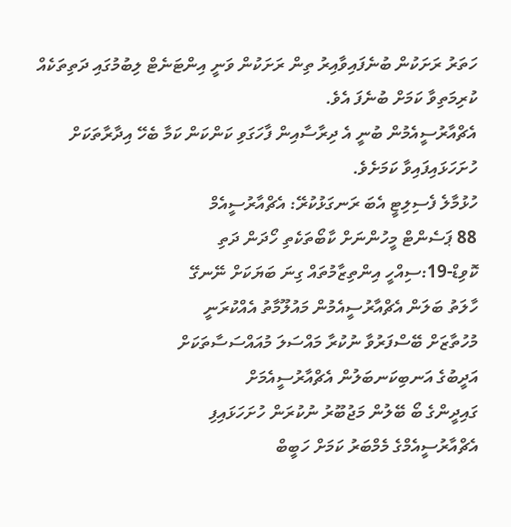ހަތަރު ރަށަކުން ބުނެފައިވާއިރު ތިން ރަށަކުން ވަނީ އިންޓަނެޓް ލިބުމުގައި ދަތިތަކެއް ކުރިމަތިވާ ކަމަށް ބުނެފަ އެވެ.
އެޗްއާރުސީއެމުން ބުނީ އެ ދިރާސާއިން ފާހަގަވި ކަންކަން ކަމާ ބެހޭ އިދާރާތަކަށް ހުށަހަޅައިފައިވާ ކަމަށެވެ.
ހުޅުމާލެ ފެސިލިޓީ އެބަ ރަނގަޅުކުރޭ: އެޗްއާރުސީއެމް
88 ޕަސެންޓް މީހުންނަށް ކާބޯތަކެތި ހޯދަން ދަތި
ކޮވިޑް-19:ސިއްހީ އިންތިޒާމުތައް ގިނަ ބަޔަކަށް ނޭނގޭ
ހާލަތު ބަލަން އެޗްއާރުސީއެމުން މައުލޫމާތު އެއްކުރަނީ
މުހުތާޒަށް ބޭސްފަރުވާ ނުކުރާ މައްސަލަ މުއައްސަސާތަކަށް
އަދީބުގެ އަނބިކަނބަލުން އެޗްއާރުސީއެމަށް
ގައިދީންގެ ބޯ ބޭލުން މަޖުބޫރު ނުކުރަން ހުށަހަޅައިފި
އެޗްއާރުސީއެމްގެ މެމްބަރު ކަމަށް ހަބީބް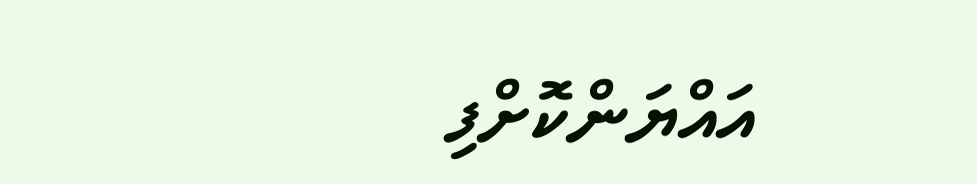އައްޔަންކޮށްފި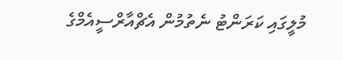މުލީގައި ކަރަންޓު ނެތުމުން އެޗްއާރްސީއެމްގެ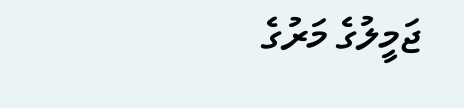ޖަމީލުގެ މަރުގެ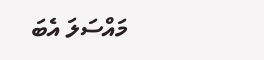މައްސަލަ އެބަ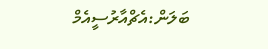ބަލަން:އެޗްއާރުސީއެމް